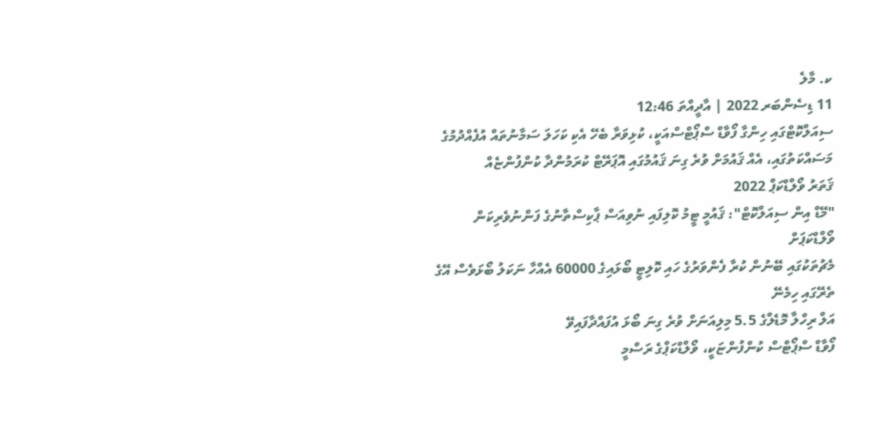ކ. މާލެ
11 ޑިސެންބަރ 2022 | އާދީއްތަ 12:46
ސިއަލްކޮޓްގައި ހިންގާ ފޯވާޑް ސްޕޯޓްސްއަކީ، ކުޅިވަރާ ބެހޭ އެކި ކަހަލަ ސަމާނުތައް އުފެއްދުމުގެ މަސައްކަތުގައި، އެއް ޤައުމަށް ވުރެ ގިނަ ޤައުމުގައި އޮޕަރޭޓް ކުރަމުންދާ ކުންފުންޏެއް
ޤަތަރު ވޯލްޑްކަޕް 2022
"މޭޑް އިން ސިއަލްކޮޓް": ޤައުމީ ޓީމު ކޮލިފައި ނުވިއަސް ޕާކިސްތާނުގެ ފަންނުވެރިކަން ވޯލްޑްކަޕަށް
މެޗުތަކުގައި ބޭނުން ކުރާ ފެންވަރުގެ ހައި ކޮލިޓީ ބޯޅައިގެ 60000 އެއްހާ ނަކަލު ބޯޅަވެސް އޭގެ ތެރޭގައި ހިމެނޭ
އަލް ރިހްލާ މޮޑެލްގެ 5.5 މިލިއަނަށް ވުރެ ގިނަ ބޯޅަ އުފައްދާފައިވޭ
ފޯވާޑް ސްޕޯޓްސް ކުންފުންޏަކީ، ވޯލްޑްކަޕްގެ ރަސްމީ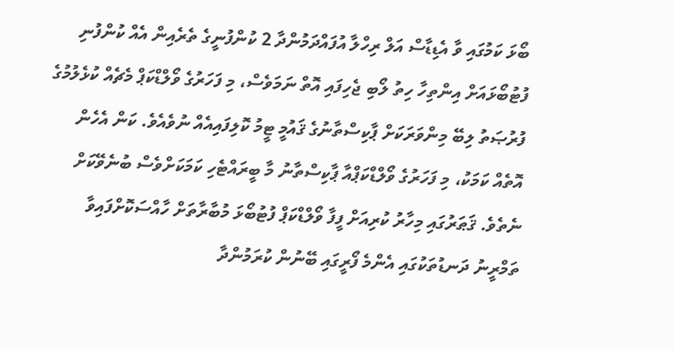ބޯޅަ ކަމުގައި ވާ އެޑިޑާސް އަލް ރިހްލާ އުފައްދަމުންދާ 2 ކުންފުނީގެ ތެރެއިން އެއް ކުންފުނި
ފުޓުބޯޅައަށް އިންތިހާ ހިތު ލޯބި ޖެހިފައި އޮތް ނަމަވެސް، މި ފަހަރުގެ ވޯލްޑްކަޕް މެޗެއް ކުޅެލުމުގެ ފުރުޞަތު ލިބޭ މިންވަރަކަށް ޕާކިސްތާނުގެ ޤައުމީ ޓީމު ކޮލިފައިއެއް ނުވެއެވެ. ކަން އެހެން އޮތެއް ކަމަކު، މި ފަހަރުގެ ވޯލްޑްކަޕްއާ ޕާކިސްތާނު މާ ބީރައްޓެހި ކަމަކަށްވެސް ބުނެވޭކަށް ނެތެވެ. ޤަޠަރުގައި މިހާރު ކުރިއަށް ފީފާ ވޯލްޑްކަޕް ފުޓުބޯޅަ މުބާރާތަށް ހާއްސަކޮށްފައިވާ ތަމްރީނު ދަނޑުތަކުގައި އެންމެ ފޯރީގައި ބޭނުން ކުރަމުންދާ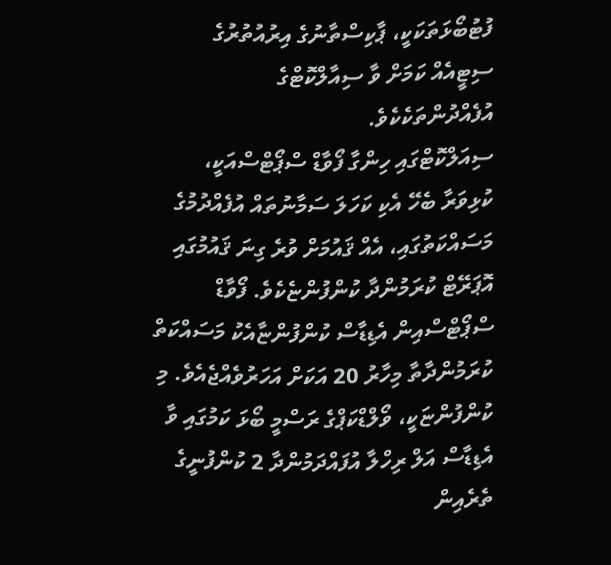ފުޓުބޯޅަތަކަކީ، ޕާކިސްތާނުގެ އިރުއުތުރުގެ ސިޓީއެއް ކަމަށް ވާ ސިއާލްކޮޓްގެ އުފެއްދުންތަކެކެވެ.
ސިއަލްކޮޓްގައި ހިންގާ ފޯވާޑް ސްޕޯޓްސްއަކީ، ކުޅިވަރާ ބެހޭ އެކި ކަހަލަ ސަމާނުތައް އުފެއްދުމުގެ މަސައްކަތުގައި، އެއް ޤައުމަށް ވުރެ ގިނަ ޤައުމުގައި އޮޕަރޭޓް ކުރަމުންދާ ކުންފުންޏެކެވެ. ފޯވާޑް ސްޕޯޓްސްއިން އެޑިޑާސް ކުންފުންޏާއެކު މަސައްކަތް ކުރަމުންދާތާ މިހާރު 20 އަކަށް އަހަރުވެއްޖެއެވެ. މި ކުންފުންޏަކީ، ވޯލްޑްކަޕްގެ ރަސްމީ ބޯޅަ ކަމުގައި ވާ އެޑިޑާސް އަލް ރިހްލާ އުފައްދަމުންދާ 2 ކުންފުނީގެ ތެރެއިން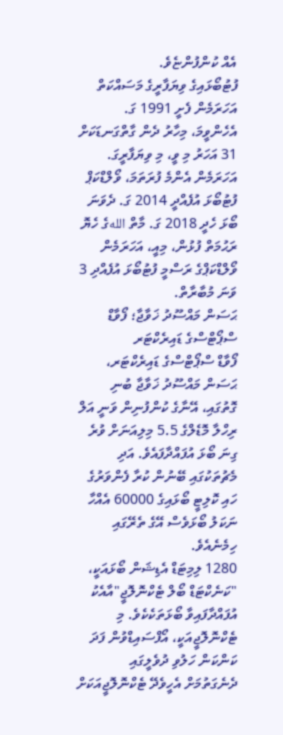އެއް ކުންފުންޏެވެ.
ފުޓުބޯޅައިގެ ވިޔަފާރީގެ މަސައްކަތް އަހަރަމެން ފެށީ 1991 ގަ. އެހެންވީމަ، މިހާރު ދެން ގާތްގަނޑަކަށް 31 އަހަރު މި ވީ، މި ވިޔަފާރީގަ. އަހަރަމެން އެންމެ ފުރަތަމަ، ވޯލްޑްކަޕް ފުޓުބޯޅަ އުފެއްދީ 2014 ގަ. ދެވަނަ ބޯޅަ ހެދީ 2018 ގަ. މާތް اللهގެ ހެޔޮ ރަޙުމަތް ފުޅުން، މިއީ، އަހަރަމެން ވޯލްޑްކަޕްގެ ރަސްމީ ފުޓުބޯޅަ އުފެއްދި 3 ވަނަ މުބާރާތް.
ޙަސަން މައްސޫދު ޚަވާޖާ؛ ފޯވާޑް ސްޕޯޓްސްގެ ޑައިރެކްޓަރ
ފޯވާޑް ސްޕޯޓްސްގެ ޑައިރެކްޓަރ، ޙަސަން މައްސޫދު ޚަވާޖާ ބުނި ގޮތުގައި، އޭނާގެ ކުންފުނިން ވަނީ އަލް ރިހްލާ މޮޑެލްގެ 5.5 މިލިއަނަށް ވުރެ ގިނަ ބޯޅަ އުފައްދާފައެވެ. އަދި މެޗުތަކުގައި ބޭނުން ކުރާ ފެންވަރުގެ ހައި ކޮލިޓީ ބޯޅައިގެ 60000 އެއްހާ ނަކަލު ބޯޅަވެސް އޭގެ ތެރޭގައި ހިމެނެއެވެ.
1280 ލިމިޓަޑް އެޑިޝަން ބޯޅައަކީ، "ކަނެކްޓަޑް ބޯލް ޓެކްނޮލޮޖީ"އާއެކު އުފައްދާފައިވާ ބޯޅަތަކެކެވެ. މި ޓެކްނޮލޮޖީއަކީ، އޯފްސައިޑްވުން ފަދަ ކަންކަން ހަލުވި ދުވެލީގައި ދެނެގަތުމަށް އެހީވެދޭ ޓެކްނޮލޮޖީއަކަށް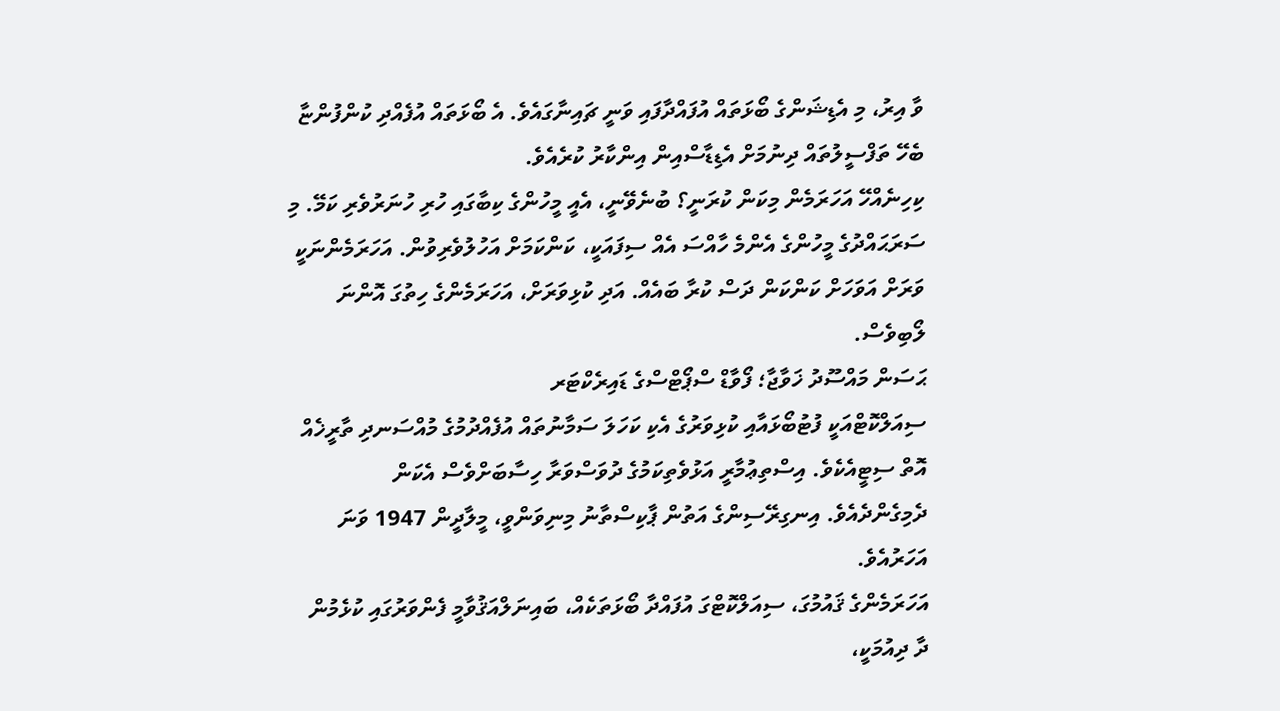ވާ އިރު، މި އެޑިޝަންގެ ބޯޅަތައް އުފައްދާފައި ވަނީ ޗައިނާގައެވެ. އެ ބޯޅަތައް އުފެއްދި ކުންފުންޏާ ބެހޭ ތަފްސީލުތައް ދިނުމަށް އެޑިޑާސްއިން އިންކާރު ކުރެއެވެ.
ކިހިނެއްހޭ އަހަރަމެން މިކަން ކުރަނީ؟ ބުނެވޭނީ، އެއީ މީހުންގެ ކިބާގައި ހުރި ހުނަރުވެރި ކަމޭ. މި ސަރަޙައްދުގެ މީހުންގެ އެންމެ ހާއްސަ އެއް ސިފައަކީ، ކަންކަމަށް އަހުލުވެރިވުން. އަހަރަމެންނަކީ ވަރަށް އަވަހަށް ކަންކަން ދަސް ކުރާ ބައެއް. އަދި ކުޅިވަރަށް، އަހަރަމެންގެ ހިތުގަ އޮންނަ ލޯބިވެސް.
ޙަސަން މައްސޫދު ޚަވާޖާ؛ ފޯވާޑް ސްޕޯޓްސްގެ ޑައިރެކްޓަރ
ސިއަލްކޮޓްއަކީ ފުޓުބޯޅައާއި ކުޅިވަރުގެ އެކި ކަހަލަ ސަމާނުތައް އުފެއްދުމުގެ މުއްސަނދި ތާރީޚެއް އޮތް ސިޓީއެކެވެ. އިސްތިޢުމާރީ އަޅުވެތިކަމުގެ ދުވަސްވަރާ ހިސާބަށްވެސް އެކަން ދެމިގެންދެއެވެ. އިނގިރޭސިންގެ އަތުން ޕާކިސްތާނު މިނިވަންވީ، މީލާދީން 1947 ވަނަ އަހަރުއެވެ.
އަހަރަމެންގެ ޤައުމުގަ، ސިއަލްކޮޓްގަ އުފައްދާ ބޯޅަތަކެއް، ބައިނަލްއަޤުވާމީ ފެންވަރުގައި ކުޅެމުން ދާ ދިއުމަކީ،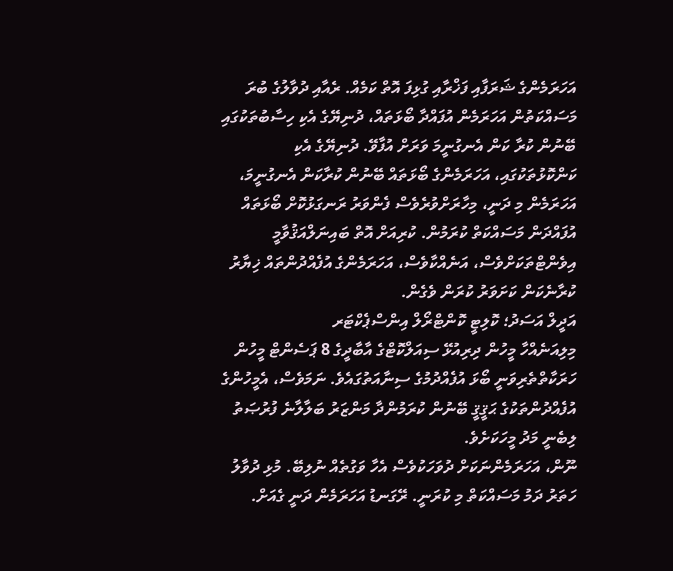އަހަރަމެންގެ ޝަރަފާއި ފަޚްރާއި ގުޅިފަ އޮތް ކަމެއް. ރެއާއި ދުވާލުގެ ބުރަ މަސައްކަތުން އަހަރަމެން އުފައްދާ ބޯޅަތައް، ދުނިޔޭގެ އެކި ހިސާބުތަކުގައި ބޭނުން ކުރާ ކަން އެނގުނީމަ ވަރަށް އުފާވޭ. ދުނިޔޭގެ އެކި ކަންކޮޅުތަކުގައި، އަހަރަމެންގެ ބޯޅަތައް ބޭނުން ކުރާކަން އެނގުނީމަ، އަހަރަމެން މި ދަނީ، މިހާރަށްވުރެވެސް ފެންވަރު ރަނގަޅުކޮށް ބޯޅަތައް އުފައްދަން މަސައްކަތް ކުރަމުން. ކުރިއަށް އޮތް ބައިނަލްއަޤުވާމީ އިވެންޓްތަކަށްވެސް، އަނެއްކާވެސް، އަހަރަމެންގެ އުފެއްދުންތައް ޚިޔާރު ކުރާނެކަން ކަށަވަރު ކުރަން ވެގެން.
އަދީލް އަސަދު؛ ކޮލިޓީ ކޮންޓްރޯލް އިންސްޕެކްޓަރ
މިލިއަނެއްހާ މީހުން ދިރިއުޅޭ ސިއަލްކޮޓްގެ އާބާދީގެ 8 ޕަސެންޓް މީހުން ހަރަކާތްތެރިވަނީ ބޯޅަ އުފެއްދުމުގެ ސިނާއަތުގައެވެ. ނަމަވެސް، އެމީހުންގެ އުފެއްދުންތަކުގެ ޙަޤީޤީ ބޭނުން ކުރަމުންދާ މަންޒަރު ބަލާލާނެ ފުރުޞަތު ލިބެނީ މަދު މީހަކަށެވެ.
ނޫން، އަހަރަމެންނަކަށް ދުވަހަކުވެސް އެހާ ވަގުތެއް ނުލިބޭ. މުޅި ދުވާލު ހަތަރު ދަމު މަސައްކަތް މި ކުރަނީ. ރޭގަނޑު އަހަރަމެން ދަނީ ގެއަށް.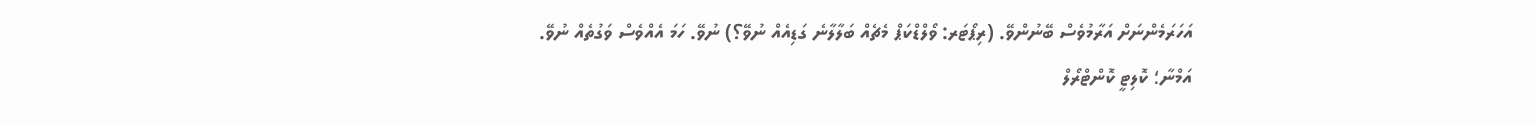އަހަރަމެންނަށް އަރާމުވެސް ބޭނުންވޭ. (ރިޕޯޓަރ: ވޯލްޑްކަޕް މެޗެއް ބަލާލާނެ ގަޑިއެއް ނުވޭ؟) ނުވޭ. ހަމަ އެއްވެސް ވަގުތެއް ނުވޭ.
އަމްނާ؛ ކޮލިޓީ ކޮންޓްރޯލް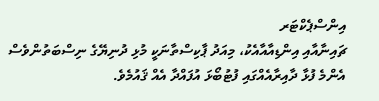އިންސްޕެކްޓަރ
ޗައިނާއާއި އިންޑިއާއާއެކު، މިއަދު ޕާކިސްތާނަކީ މުޅި ދުނިޔޭގެ ނިސްބަތުންވެސް އެންމެ ފުޅާ ދާއިރާއެއްގައި ފުޓުބޯޅަ އުފައްދާ އެއް ޤައުމެވެ.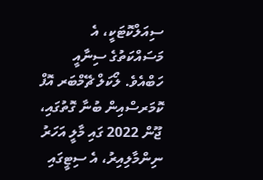ސިއަލްކޮޓަކީ، އެ މަސައްކަތުގެ ސިނާއީ ހަބްއެވެ. ލޯކަލް ޗޭމްބަރ އޮފް ކޮމަރސްއިން ބުނާ ގޮތުގައި، ޖޫން 2022 ގައި މާލީ އަހަރު ނިންމާލިއިރު، އެ ސިޓީގައި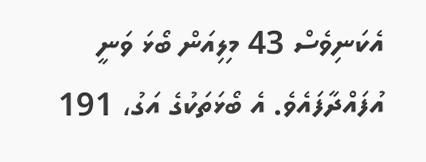އެކަނިވެސް 43 މިލިއަން ބޯޅަ ވަނީ އުފައްދާފައެވެ. އެ ބޯޅަތަކުގެ އަގު، 191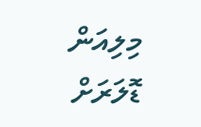މިލިއަން ޑޮލަރަށް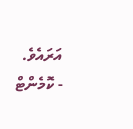އަރައެވެ.
- ކޮމެންޓް